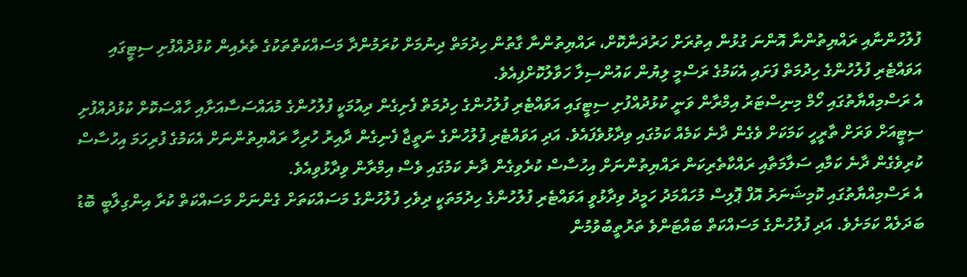ފުލުހުންނާއި ރައްޔިތުންނާ އޮންނަ ގުޅުން އިތުރަށް ހަރުދަނާކޮށް، ރައްޔިތުންނާ ގާތުން ހިދުމަތް ދިނުމަށް ކުރަމުންދާ މަސައްކަތްތަކުގެ ތެރެއިން ކުޅުދުއްފުށި ސިޓީގައި އަވައްޓެރި ފުލުހުންގެ ހިދުމަތް ފަށައި އެކަމުގެ ރަސްމީ ލިޔުން ކައުންސިލާ ހަވާލުކޮށްފިއެވެ.
އެ ރަސްމިއްޔާތުގައި ހޯމް މިނިސްޓަރު އިމްރާން ވަނީ ކުޅުދުއްފުށި ސިޓީގައި އަވައްޓެރި ފުލުހުންގެ ހިދުމަތް ފެށިގެން ދިއުމަކީ ފުލުހުންގެ މުއައްސަސާއަށާއި ހާއްސަކޮށް ކުޅުދުއްފުށި ސިޓީއަށް ވަރަށް ތާރީހީ ކަމަކަށް ވެގެން ދާނެ ކަމެއް ކަމުގައި ވިދާޅުވެފައެވެ. އަދި އަވައްޓެރި ފުލުހުންގެ ނަތީޖާ ފެނިގެން ދާއިރު ހުރިހާ ރައްޔިތުންނަށް އެކަމުގެ ފުރިހަމަ އިހުސާސް ކުރިވެގެން ދާނެ ކަމާއި ސަލާމަތާއި ރައްކާތެރިކަން ރައްޔިތުންނަށް އިހުސާސް ކުރެވިގެން ދާނެ ކަމުގައި ވެސް އިމްރާން ވިދާޅުވިއެވެ.
އެ ރަސްމިއްޔާތުގައި ކޮމިޝަނަރު އޮފް ޕޮލިސް މުހައްމަދު ހަމީދު ވިދާޅުވީ އަވައްޓެރި ފުލުހުންގެ ހިދުމަތަކީ ދިވެހި ފުލުހުންގެ މަސައްކަތަށް ގެންނަށް މަސައްކަތް ކުރާ އިންގިލާބީ ބޮޑު ބަދަލެއް ކަމަށެވެ. އަދި ފުލުހުންގެ މަސައްކަތް ބައްޓަންވެ ތަރުތީބުވުމުން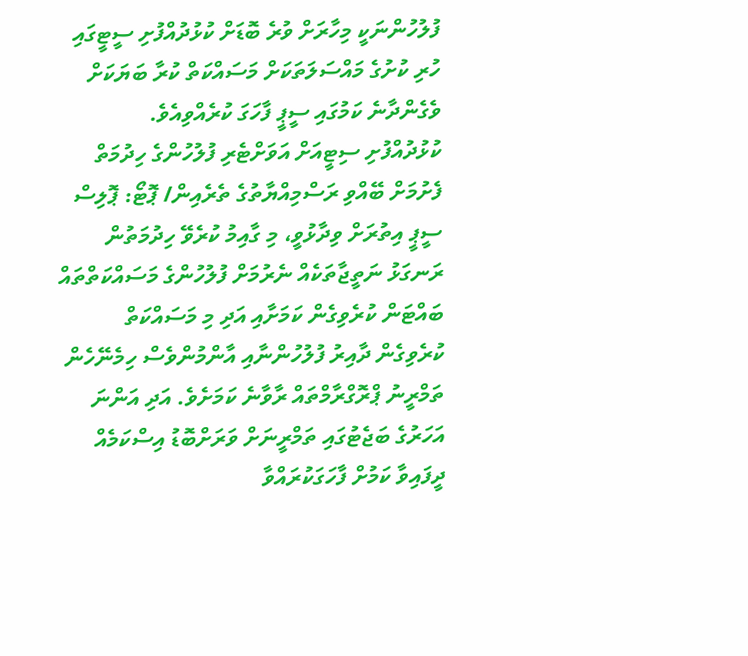ފުލުހުންނަކީ މިހާރަށް ވުރެ ބޮޑަށް ކުޅުދުއްފުށި ސީޓީގައި ހުރި ކުށުގެ މައްސަލަތަކަށް މަސައްކަތް ކުރާ ބަޔަކަށް ވެގެންދާނެ ކަމުގައި ސީޕީ ފާހަގަ ކުރެއްވިއެވެ.
ކުޅުދުއްފުށި ސިޓީއަށް އަވަށްޓެރި ފުލުހުންގެ ހިދުމަތް ފެށުމަށް ބޭއްވި ރަސްމިއްޔާތުގެ ތެރެއިން/ ޕޮޓޯ: ޕޮލިސް
ސީޕީ އިތުރަށް ވިދާޅުވީ، މި ގާއިމު ކުރެވޭ ހިދުމަތުން ރަނގަޅު ނަތީޖާތަކެއް ނެރުމަށް ފުލުހުންގެ މަސައްކަތްތައް ބައްޓަން ކުރެވިގެން ކަމަށާއި އަދި މި މަސައްކަތް ކުރެވިގެން ދާއިރު ފުލުހުންނާއި އާންމުންވެސް ހިމެނޭހެން ތަމްރީނު ޕްރޮގްރާމްތައް ރާވާނެ ކަމަށެވެ. އަދި އަންނަ އަހަރުގެ ބަޖެޓުގައި ތަމްރީނަށް ވަރަށްބޮޑު އިސްކަމެއް ދީފައިވާ ކަމުށް ފާހަގަކުރައްވާ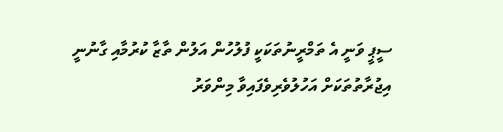ސީޕީ ވަނީ އެ ތަމްރީނުތަކަކީ ފުލުހުން އަލުން ތާޒާ ކުރުމާއި ގާނުނީ އިޖުރާތުތަކަށް އަހުލުވެރިވެފައިވާ މިންވަރު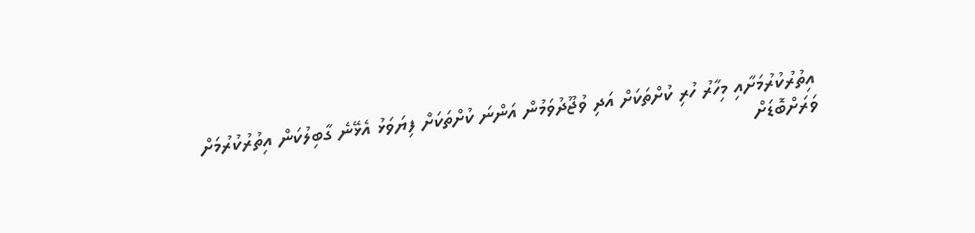އިތުރުކުރުމަށާއި މިހާރު ހުރި ކުށްތަކަށް އަދި ވުޖޫދުވަމުން އަންނަ ކުށްތަކަށް ފިޔަވަޅު އެޅޭނެ ގާބިލުކަން އިތުރުކުރުމަށް ވަރަށްބޮޑަށް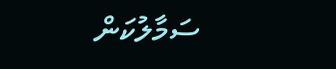ސަމާލުކަން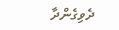ދެވިގެންދާ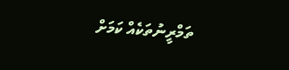ތަމްރީނުތަކެއް ކަމަށް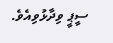ސީޕީ ވިދާޅުވިއެވެ.